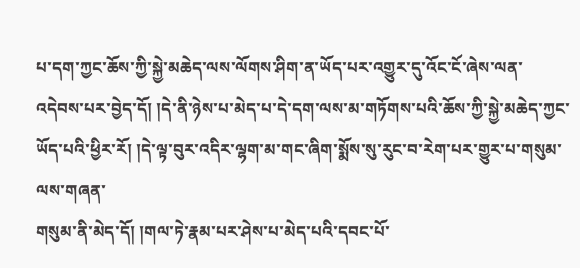པ་དག་ཀྱང་ཆོས་ཀྱི་སྐྱེ་མཆེད་ལས་ལོགས་ཤིག་ན་ཡོད་པར་འགྱུར་དུ་འོང་ངོ་ཞེས་ལན་འདེབས་པར་བྱེད་དོ། །དེ་ནི་ཉེས་པ་མེད་པ་དེ་དག་ལས་མ་གཏོགས་པའི་ཆོས་ཀྱི་སྐྱེ་མཆེད་ཀྱང་ཡོད་པའི་ཕྱིར་རོ། །དེ་ལྟ་བུར་འདིར་ལྷག་མ་གང་ཞིག་སྨོས་སུ་རུང་བ་རེག་པར་གྱུར་པ་གསུམ་ལས་གཞན་
གསུམ་ནི་མེད་དོ། །གལ་ཏེ་རྣམ་པར་ཤེས་པ་མེད་པའི་དབང་པོ་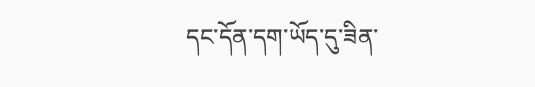དང་དོན་དག་ཡོད་དུ་ཟིན་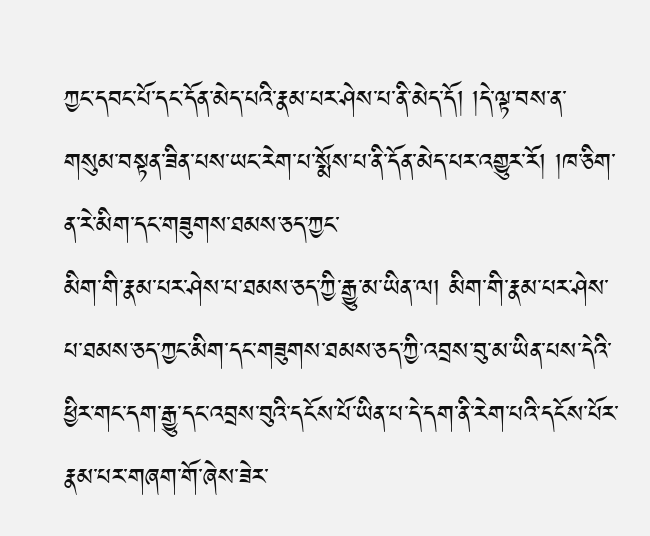ཀྱང་དབང་པོ་དང་དོན་མེད་པའི་རྣམ་པར་ཤེས་པ་ནི་མེད་དོ། །དེ་ལྟ་བས་ན་གསུམ་བསྟན་ཟིན་པས་ཡང་རེག་པ་སྨོས་པ་ནི་དོན་མེད་པར་འགྱུར་རོ། །ཁ་ཅིག་ན་རེ་མིག་དང་གཟུགས་ཐམས་ཅད་ཀྱང་
མིག་གི་རྣམ་པར་ཤེས་པ་ཐམས་ཅད་ཀྱི་རྒྱུ་མ་ཡིན་ལ། མིག་གི་རྣམ་པར་ཤེས་པ་ཐམས་ཅད་ཀྱང་མིག་དང་གཟུགས་ཐམས་ཅད་ཀྱི་འབྲས་བུ་མ་ཡིན་པས་དེའི་ཕྱིར་གང་དག་རྒྱུ་དང་འབྲས་བུའི་དངོས་པོ་ཡིན་པ་དེ་དག་ནི་རེག་པའི་དངོས་པོར་རྣམ་པར་གཞག་གོ་ཞེས་ཟེར་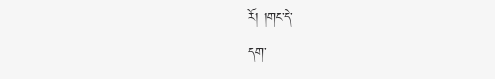རོ། །གང་དེ་
དག་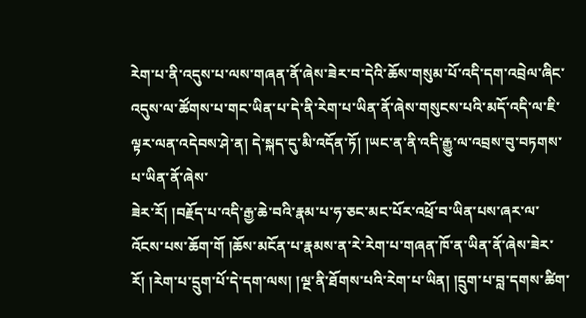རེག་པ་ནི་འདུས་པ་ལས་གཞན་ནོ་ཞེས་ཟེར་བ་དེའི་ཆོས་གསུམ་པོ་འདི་དག་འབྲེལ་ཞིང་འདུས་ལ་ཚོགས་པ་གང་ཡིན་པ་དེ་ནི་རེག་པ་ཡིན་ནོ་ཞེས་གསུངས་པའི་མདོ་འདི་ལ་ཇི་ལྟར་ལན་འདེབས་ཤེ་ན། དེ་སྐད་དུ་མི་འདོན་ཏོ། །ཡང་ན་ནི་འདི་རྒྱུ་ལ་འབྲས་བུ་བཏགས་པ་ཡིན་ནོ་ཞེས་
ཟེར་རོ། །བརྗོད་པ་འདི་རྒྱ་ཆེ་བའི་རྣམ་པ་ཧ་ཅང་མང་པོར་འཕྲོ་བ་ཡིན་པས་ཞར་ལ་འོངས་པས་ཆོག་གོ །ཆོས་མངོན་པ་རྣམས་ན་རེ་རེག་པ་གཞན་ཁོ་ན་ཡིན་ནོ་ཞེས་ཟེར་རོ། །རེག་པ་དྲུག་པོ་དེ་དག་ལས། །ལྔ་ནི་ཐོགས་པའི་རེག་པ་ཡིན། །དྲུག་པ་བླ་དགས་ཚིག་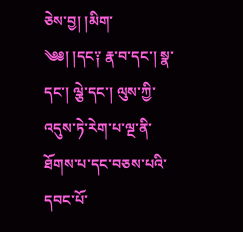ཅེས་བྱ། །མིག་
༄༅། །དང༑ རྣ་བ་དང་། སྣ་དང་། ལྕེ་དང་། ལུས་ཀྱི་འདུས་ཏེ་རེག་པ་ལྔ་ནི་ཐོགས་པ་དང་བཅས་པའི་དབང་པོ་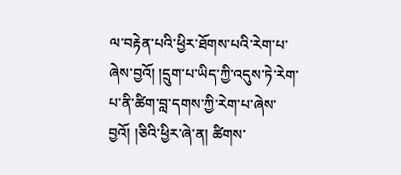ལ་བརྟེན་པའི་ཕྱིར་ཐོགས་པའི་རེག་པ་ཞེས་བྱའོ། །དྲུག་པ་ཡིད་ཀྱི་འདུས་ཏེ་རེག་པ་ནི་ཚིག་བླ་དགས་ཀྱི་རེག་པ་ཞེས་བྱའོ། །ཅིའི་ཕྱིར་ཞེ་ན། ཚིགས་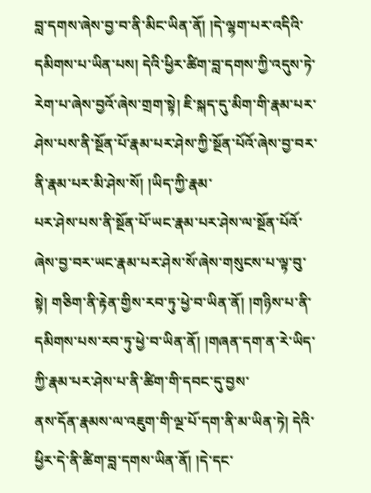བླ་དགས་ཞེས་བྱ་བ་ནི་མིང་ཡིན་ནོ། །དེ་ལྷག་པར་འདིའི་དམིགས་པ་ཡིན་པས། དེའི་ཕྱིར་ཚིག་བླ་དགས་ཀྱི་འདུས་ཏེ་རེག་པ་ཞེས་བྱའོ་ཞེས་གྲག་སྟེ། ཇི་སྐད་དུ་མིག་གི་རྣམ་པར་ཤེས་པས་ནི་སྔོན་པོ་རྣམ་པར་ཤེས་ཀྱི་སྔོན་པོའོ་ཞེས་བྱ་བར་ནི་རྣམ་པར་མི་ཤེས་སོ། །ཡིད་ཀྱི་རྣམ་
པར་ཤེས་པས་ནི་སྔོན་པོ་ཡང་རྣམ་པར་ཤེས་ལ་སྔོན་པོའོ་ཞེས་བྱ་བར་ཡང་རྣམ་པར་ཤེས་སོ་ཞེས་གསུངས་པ་ལྟ་བུ་སྟེ། གཅིག་ནི་རྟེན་གྱིས་རབ་ཏུ་ཕྱེ་བ་ཡིན་ནོ། །གཉིས་པ་ནི་དམིགས་པས་རབ་ཏུ་ཕྱེ་བ་ཡིན་ནོ། །གཞན་དག་ན་རེ་ཡིད་ཀྱི་རྣམ་པར་ཤེས་པ་ནི་ཚིག་གི་དབང་དུ་བྱས་
ནས་དོན་རྣམས་ལ་འཇུག་གི་ལྔ་པོ་དག་ནི་མ་ཡིན་ཏེ། དེའི་ཕྱིར་དེ་ནི་ཚིག་བླ་དགས་ཡིན་ནོ། །དེ་དང་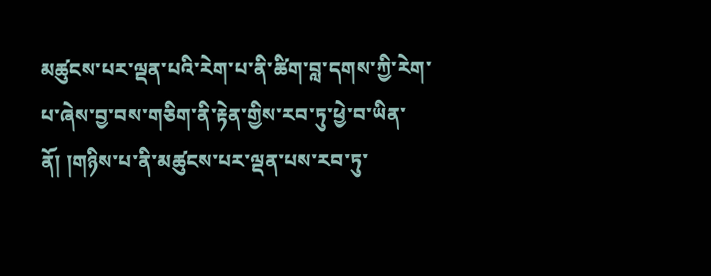མཚུངས་པར་ལྡན་པའི་རེག་པ་ནི་ཚིག་བླ་དགས་ཀྱི་རེག་པ་ཞེས་བྱ་བས་གཅིག་ནི་རྟེན་གྱིས་རབ་ཏུ་ཕྱེ་བ་ཡིན་ནོ། །གཉིས་པ་ནི་མཚུངས་པར་ལྡན་པས་རབ་ཏུ་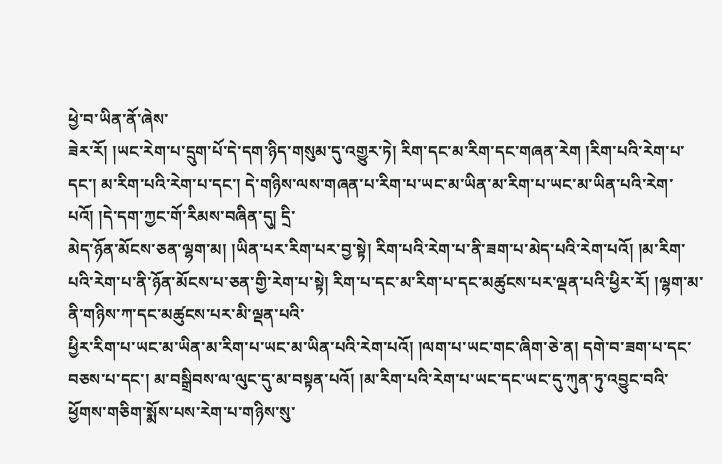ཕྱེ་བ་ཡིན་ནོ་ཞེས་
ཟེར་རོ། །ཡང་རེག་པ་དྲུག་པོ་དེ་དག་ཉིད་གསུམ་དུ་འགྱུར་ཏེ། རིག་དང་མ་རིག་དང་གཞན་རེག །རིག་པའི་རེག་པ་དང་། མ་རིག་པའི་རེག་པ་དང་། དེ་གཉིས་ལས་གཞན་པ་རིག་པ་ཡང་མ་ཡིན་མ་རིག་པ་ཡང་མ་ཡིན་པའི་རེག་པའོ། །དེ་དག་ཀྱང་གོ་རིམས་བཞིན་དུ། དྲི་
མེད་ཉོན་མོངས་ཅན་ལྷག་མ། །ཡིན་པར་རིག་པར་བྱ་སྟེ། རིག་པའི་རེག་པ་ནི་ཟག་པ་མེད་པའི་རེག་པའོ། །མ་རིག་པའི་རེག་པ་ནི་ཉོན་མོངས་པ་ཅན་གྱི་རེག་པ་སྟེ། རིག་པ་དང་མ་རིག་པ་དང་མཚུངས་པར་ལྡན་པའི་ཕྱིར་རོ། །ལྷག་མ་ནི་གཉིས་ཀ་དང་མཚུངས་པར་མི་ལྡན་པའི་
ཕྱིར་རིག་པ་ཡང་མ་ཡིན་མ་རིག་པ་ཡང་མ་ཡིན་པའི་རེག་པའོ། །ལག་པ་ཡང་གང་ཞིག་ཅེ་ན། དགེ་བ་ཟག་པ་དང་བཅས་པ་དང་། མ་བསྒྲིབས་ལ་ལུང་དུ་མ་བསྟན་པའོ། །མ་རིག་པའི་རེག་པ་ཡང་དང་ཡང་དུ་ཀུན་ཏུ་འབྱུང་བའི་ཕྱོགས་གཅིག་སྨོས་པས་རེག་པ་གཉིས་སུ་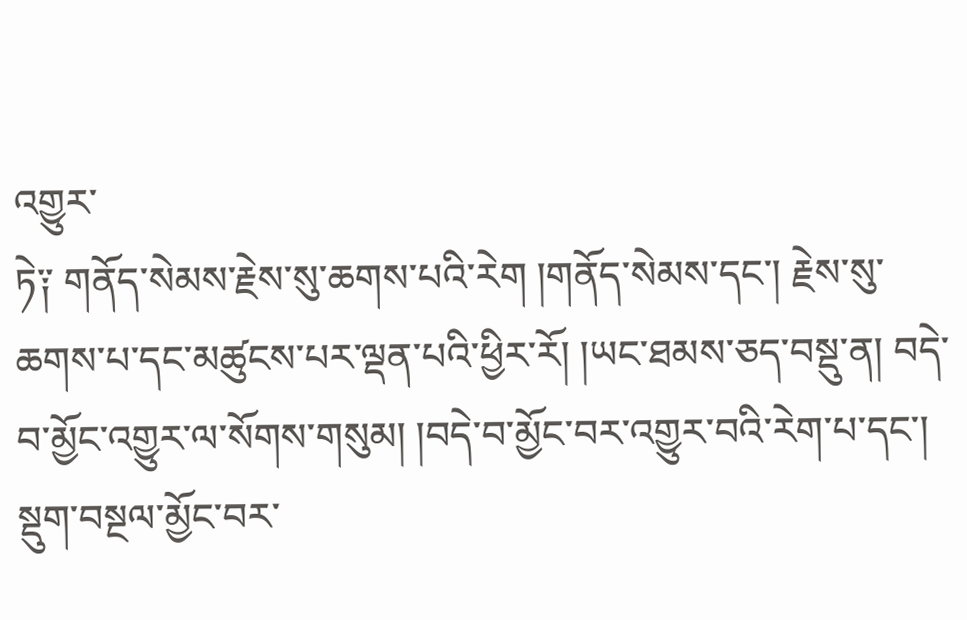འགྱུར་
ཏེ༑ གནོད་སེམས་རྗེས་སུ་ཆགས་པའི་རེག །གནོད་སེམས་དང་། རྗེས་སུ་ཆགས་པ་དང་མཚུངས་པར་ལྡན་པའི་ཕྱིར་རོ། །ཡང་ཐམས་ཅད་བསྡུ་ན། བདེ་བ་མྱོང་འགྱུར་ལ་སོགས་གསུམ། །བདེ་བ་མྱོང་བར་འགྱུར་བའི་རེག་པ་དང་། སྡུག་བསྔལ་མྱོང་བར་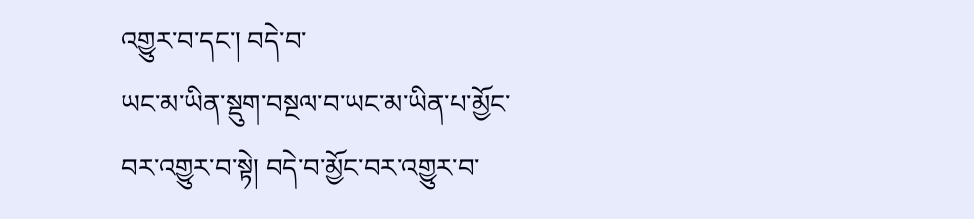འགྱུར་བ་དང་། བདེ་བ་
ཡང་མ་ཡིན་སྡུག་བསྔལ་བ་ཡང་མ་ཡིན་པ་མྱོང་བར་འགྱུར་བ་སྟེ། བདེ་བ་མྱོང་བར་འགྱུར་བ་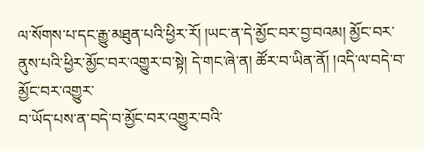ལ་སོགས་པ་དང་རྒྱུ་མཐུན་པའི་ཕྱིར་རོ། །ཡང་ན་དེ་མྱོང་བར་བྱ་བའམ། མྱོང་བར་ནུས་པའི་ཕྱིར་མྱོང་བར་འགྱུར་བ་སྟེ། དེ་གང་ཞེ་ན། ཚོར་བ་ཡིན་ནོ། །འདི་ལ་བདེ་བ་མྱོང་བར་འགྱུར་
བ་ཡོད་པས་ན་བདེ་བ་མྱོང་བར་འགྱུར་བའི་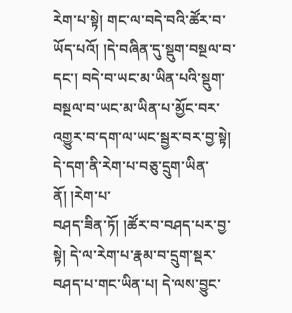རེག་པ་སྟེ། གང་ལ་བདེ་བའི་ཚོར་བ་ཡོད་པའོ། །དེ་བཞིན་དུ་སྡུག་བསྔལ་བ་དང་། བདེ་བ་ཡང་མ་ཡིན་པའི་སྡུག་བསྔལ་བ་ཡང་མ་ཡིན་པ་མྱོང་བར་འགྱུར་བ་དག་ལ་ཡང་སྦྱར་བར་བྱ་སྟེ། དེ་དག་ནི་རེག་པ་བཅུ་དྲུག་ཡིན་ནོ། །རེག་པ་
བཤད་ཟིན་ཏོ། །ཚོར་བ་བཤད་པར་བྱ་སྟེ། དེ་ལ་རེག་པ་རྣམ་བ་དྲུག་སྡར་བཤད་པ་གང་ཡིན་པ། དེ་ལས་བྱུང་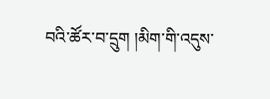བའི་ཚོར་བ་དྲུག །མིག་གི་འདུས་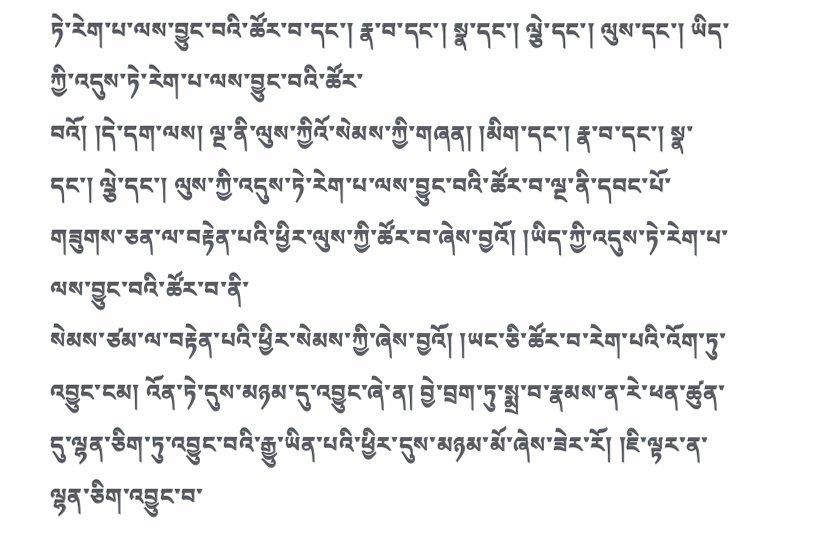ཏེ་རེག་པ་ལས་བྱུང་བའི་ཚོར་བ་དང་། རྣ་བ་དང་། སྣ་དང་། ལྕེ་དང་། ལུས་དང་། ཡིད་ཀྱི་འདུས་ཏེ་རེག་པ་ལས་བྱུང་བའི་ཚོར་
བའོ། །དེ་དག་ལས། ལྔ་ནི་ལུས་ཀྱིའོ་སེམས་ཀྱི་གཞན། །མིག་དང་། རྣ་བ་དང་། སྣ་དང་། ལྕེ་དང་། ལུས་ཀྱི་འདུས་ཏེ་རེག་པ་ལས་བྱུང་བའི་ཚོར་བ་ལྔ་ནི་དབང་པོ་གཟུགས་ཅན་ལ་བརྟེན་པའི་ཕྱིར་ལུས་ཀྱི་ཚོར་བ་ཞེས་བྱའོ། །ཡིད་ཀྱི་འདུས་ཏེ་རེག་པ་ལས་བྱུང་བའི་ཚོར་བ་ནི་
སེམས་ཙམ་ལ་བརྟེན་པའི་ཕྱིར་སེམས་ཀྱི་ཞེས་བྱའོ། །ཡང་ཅི་ཚོར་བ་རེག་པའི་འོག་ཏུ་འབྱུང་ངམ། འོན་ཏེ་དུས་མཉམ་དུ་འབྱུང་ཞེ་ན། བྱེ་བྲག་ཏུ་སྨྲ་བ་རྣམས་ན་རེ་ཕན་ཚུན་དུ་ལྷན་ཅིག་ཏུ་འབྱུང་བའི་རྒྱུ་ཡིན་པའི་ཕྱིར་དུས་མཉམ་མོ་ཞེས་ཟེར་རོ། །ཇི་ལྟར་ན་ལྷན་ཅིག་འབྱུང་བ་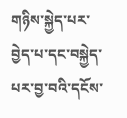གཉིས་སྐྱེད་པར་བྱེད་པ་དང་བསྐྱེད་པར་བྱ་བའི་དངོས་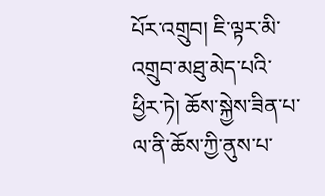པོར་འགྲུབ། ཇི་ལྟར་མི་འགྲུབ་མཐུ་མེད་པའི་ཕྱིར་ཏེ། ཆོས་སྐྱེས་ཟིན་པ་ལ་ནི་ཆོས་ཀྱི་ནུས་པ་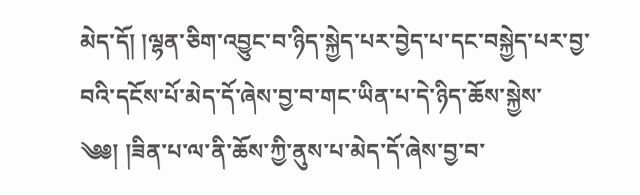མེད་དོ། །ལྷན་ཅིག་འབྱུང་བ་ཉིད་སྐྱེད་པར་བྱེད་པ་དང་བསྐྱེད་པར་བྱ་བའི་དངོས་པོ་མེད་དོ་ཞེས་བྱ་བ་གང་ཡིན་པ་དེ་ཉིད་ཆོས་སྐྱེས་
༄༅། །ཟིན་པ་ལ་ནི་ཆོས་ཀྱི་ནུས་པ་མེད་དོ་ཞེས་བྱ་བ་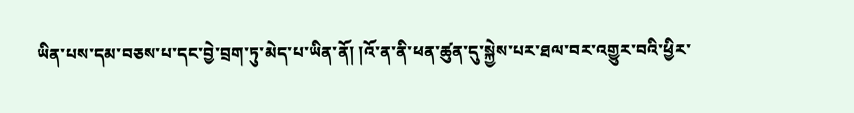ཡིན་པས་དམ་བཅས་པ་དང་བྱེ་བྲག་ཏུ་མེད་པ་ཡིན་ནོ། །འོ་ན་ནི་ཕན་ཚུན་དུ་སྐྱེས་པར་ཐལ་བར་འགྱུར་བའི་ཕྱིར་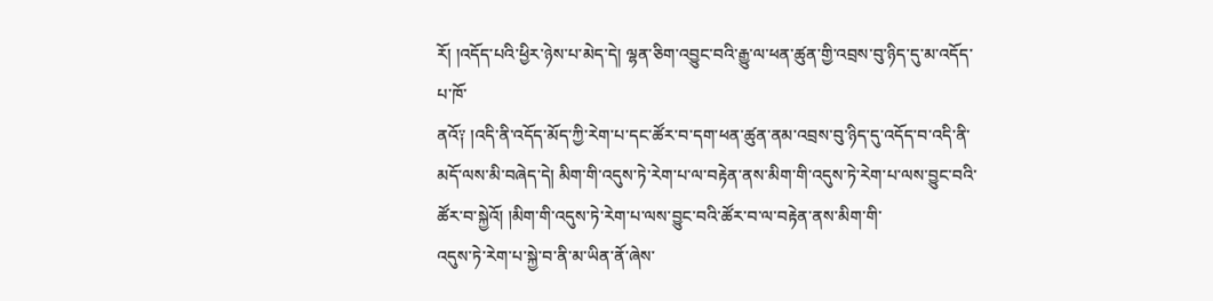རོ། །འདོད་པའི་ཕྱིར་ཉེས་པ་མེད་དེ། ལྷན་ཅིག་འབྱུང་བའི་རྒྱུ་ལ་ཕན་ཚུན་གྱི་འབྲས་བུ་ཉིད་དུ་མ་འདོད་པ་ཁོ་
ནའོ༑ །འདི་ནི་འདོད་མོད་ཀྱི་རེག་པ་དང་ཚོར་བ་དག་ཕན་ཚུན་ནམ་འབྲས་བུ་ཉིད་དུ་འདོད་བ་འདི་ནི་མདོ་ལས་མི་བཞེད་དེ། མིག་གི་འདུས་ཏེ་རེག་པ་ལ་བརྟེན་ནས་མིག་གི་འདུས་ཏེ་རེག་པ་ལས་བྱུང་བའི་ཚོར་བ་སྐྱེའོ། །མིག་གི་འདུས་ཏེ་རེག་པ་ལས་བྱུང་བའི་ཚོར་བ་ལ་བརྟེན་ནས་མིག་གི་
འདུས་ཏེ་རེག་པ་སྐྱེ་བ་ནི་མ་ཡིན་ནོ་ཞེས་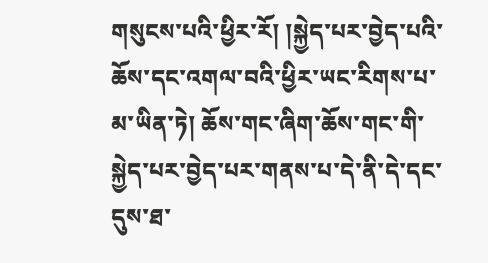གསུངས་པའི་ཕྱིར་རོ། །སྐྱེད་པར་བྱེད་པའི་ཆོས་དང་འགལ་བའི་ཕྱིར་ཡང་རིགས་པ་མ་ཡིན་ཏེ། ཆོས་གང་ཞིག་ཆོས་གང་གི་སྐྱེད་པར་བྱེད་པར་གནས་པ་དེ་ནི་དེ་དང་དུས་ཐ་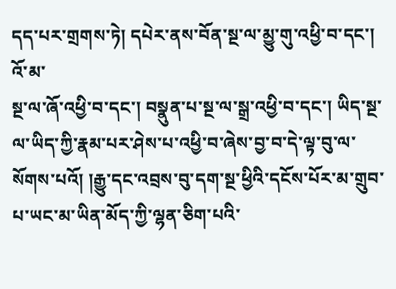དད་པར་གྲགས་ཏེ། དཔེར་ནས་བོན་སྔ་ལ་མྱུ་གུ་འཕྱི་བ་དང་། འོ་མ་
སྔ་ལ་ཞོ་འཕྱི་བ་དང་། བསྣུན་པ་སྔ་ལ་སྒྲ་འཕྱི་བ་དང་། ཡིད་སྔ་ལ་ཡིད་ཀྱི་རྣམ་པར་ཤེས་པ་འཕྱི་བ་ཞེས་བྱ་བ་དེ་ལྟ་བུ་ལ་སོགས་པའོ། །རྒྱུ་དང་འབྲས་བུ་དག་སྔ་ཕྱིའི་དངོས་པོར་མ་གྲུབ་པ་ཡང་མ་ཡིན་མོད་ཀྱི་ལྷན་ཅིག་པའི་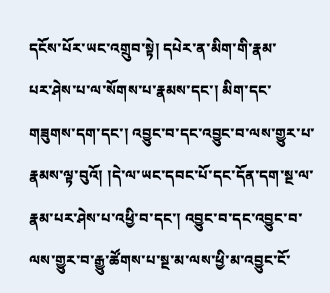དངོས་པོར་ཡང་འགྲུབ་སྟེ། དཔེར་ན་མིག་གི་རྣམ་
པར་ཤེས་པ་ལ་སོགས་པ་རྣམས་དང་། མིག་དང་གཟུགས་དག་དང་། འབྱུང་བ་དང་འབྱུང་བ་ལས་གྱུར་པ་རྣམས་ལྟ་བུའོ། །དེ་ལ་ཡང་དབང་པོ་དང་དོན་དག་སྔ་ལ་རྣམ་པར་ཤེས་པ་འཕྱི་བ་དང་། འབྱུང་བ་དང་འབྱུང་བ་ལས་གྱུར་བ་རྒྱུ་ཚོགས་པ་སྔ་མ་ལས་ཕྱི་མ་འབྱུང་ངོ་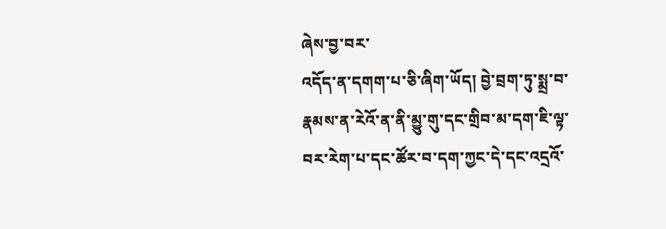ཞེས་བྱ་བར་
འདོད་ན་དགག་པ་ཅི་ཞིག་ཡོད། བྱེ་བྲག་ཏུ་སྨྲ་བ་རྣམས་ན་རེའོ་ན་ནི་མྱུ་གུ་དང་གྲིབ་མ་དག་ཇི་ལྟ་བར་རེག་པ་དང་ཚོར་བ་དག་ཀྱང་དེ་དང་འདྲའོ་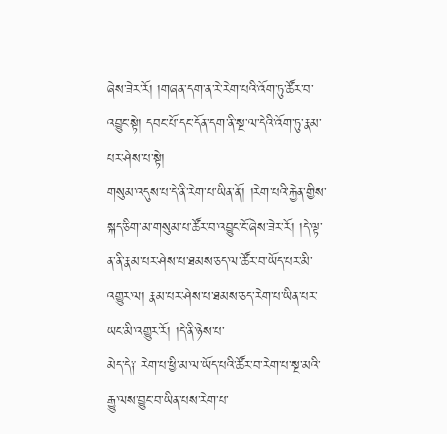ཞེས་ཟེར་རོ། །གཞན་དག་ན་རེ་རེག་པའི་འོག་ཏུ་ཚོར་བ་འབྱུང་སྟེ། དབང་པོ་དང་དོན་དག་ནི་སྔ་ལ་དེའི་འོག་ཏུ་རྣམ་པར་ཤེས་པ་སྟེ།
གསུམ་འདུས་པ་དེ་ནི་རེག་པ་ཡིན་ནོ། །རེག་པའི་རྐྱེན་གྱིས་སྐད་ཅིག་མ་གསུམ་པ་ཚོར་བ་འབྱུང་ངོ་ཞེས་ཟེར་རོ། །དེ་ལྟ་ན་ནི་རྣམ་པར་ཤེས་པ་ཐམས་ཅད་ལ་ཚོར་བ་ཡོད་པར་མི་འགྱུར་ལ། རྣམ་པར་ཤེས་པ་ཐམས་ཅད་རེག་པ་ཡིན་པར་ཡང་མི་འགྱུར་རོ། །དེ་ནི་ཉེས་པ་
མེད་དེ༑ རེག་པ་ཕྱི་མ་ལ་ཡོད་པའི་ཚོར་བ་རེག་པ་སྔ་མའི་རྒྱུ་ལས་བྱུང་བ་ཡིན་པས་རེག་པ་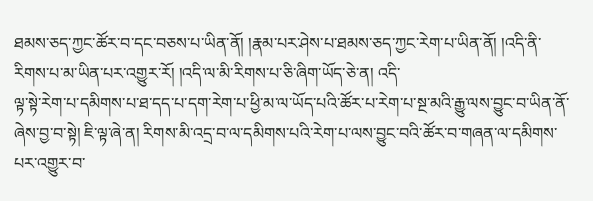ཐམས་ཅད་ཀྱང་ཚོར་བ་དང་བཅས་པ་ཡིན་ནོ། །རྣམ་པར་ཤེས་པ་ཐམས་ཅད་ཀྱང་རེག་པ་ཡིན་ནོ། །འདི་ནི་རིགས་པ་མ་ཡིན་པར་འགྱུར་རོ། །འདི་ལ་མི་རིགས་པ་ཅི་ཞིག་ཡོད་ཅེ་ན། འདི་
ལྟ་སྟེ་རེག་པ་དམིགས་པ་ཐ་དད་པ་དག་རེག་པ་ཕྱི་མ་ལ་ཡོད་པའི་ཚོར་པ་རེག་པ་སྔ་མའི་རྒྱུ་ལས་བྱུང་བ་ཡིན་ནོ་ཞེས་བྱ་བ་སྟེ། ཇི་ལྟ་ཞེ་ན། རིགས་མི་འདྲ་བ་ལ་དམིགས་པའི་རེག་པ་ལས་བྱུང་བའི་ཚོར་བ་གཞན་ལ་དམིགས་པར་འགྱུར་བ་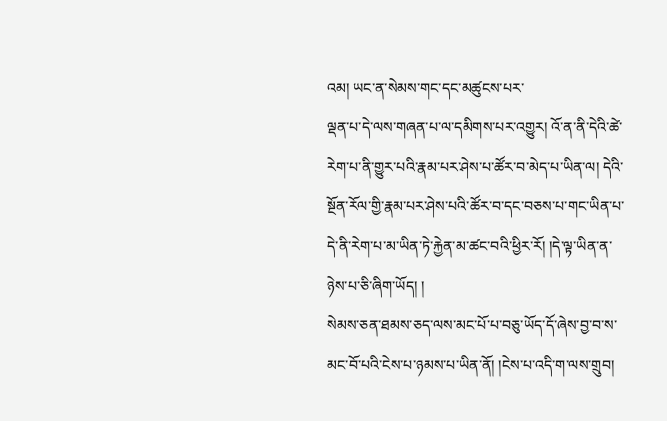འམ། ཡང་ན་སེམས་གང་དང་མཚུངས་པར་
ལྡན་པ་དེ་ལས་གཞན་པ་ལ་དམིགས་པར་འགྱུར། འོ་ན་ནི་དེའི་ཚེ་རེག་པ་ནི་གྱུར་པའི་རྣམ་པར་ཤེས་པ་ཚོར་བ་མེད་པ་ཡིན་ལ། དེའི་སྔོན་རོལ་གྱི་རྣམ་པར་ཤེས་པའི་ཚོར་བ་དང་བཅས་པ་གང་ཡིན་པ་དེ་ནི་རེག་པ་མ་ཡིན་ཏེ་རྐྱེན་མ་ཚང་བའི་ཕྱིར་རོ། །དེ་ལྟ་ཡིན་ན་ཉེས་པ་ཅི་ཞིག་ཡོད། །
སེམས་ཅན་ཐམས་ཅད་ལས་མང་པོ་པ་བཅུ་ཡོད་དོ་ཞེས་བྱ་བ་ས་མང་བོ་པའི་ངེས་པ་ཉམས་པ་ཡིན་ནོ། །ངེས་པ་འདི་ག་ལས་གྲུབ།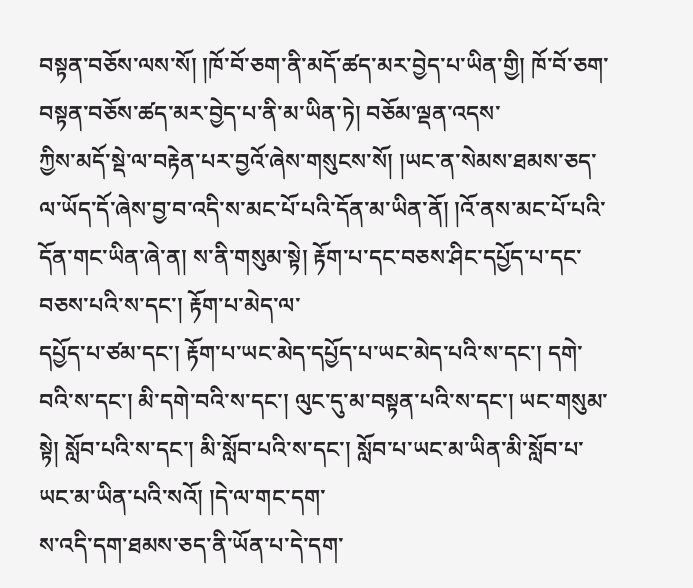བསྟན་བཅོས་ལས་སོ། །ཁོ་བོ་ཅག་ནི་མདོ་ཚད་མར་བྱེད་པ་ཡིན་གྱི། ཁོ་བོ་ཅག་བསྟན་བཅོས་ཚད་མར་བྱེད་པ་ནི་མ་ཡིན་ཏེ། བཅོམ་ལྡན་འདས་
ཀྱིས་མདོ་སྡེ་ལ་བརྟེན་པར་བྱའོ་ཞེས་གསུངས་སོ། །ཡང་ན་སེམས་ཐམས་ཅད་ལ་ཡོད་དོ་ཞེས་བྱ་བ་འདི་ས་མང་པོ་པའི་དོན་མ་ཡིན་ནོ། །འོ་ནས་མང་པོ་པའི་དོན་གང་ཡིན་ཞེ་ན། ས་ནི་གསུམ་སྟེ། རྟོག་པ་དང་བཅས་ཤིང་དཔྱོད་པ་དང་བཅས་པའི་ས་དང་། རྟོག་པ་མེད་ལ་
དཔྱོད་པ་ཙམ་དང་། རྟོག་པ་ཡང་མེད་དཔྱོད་པ་ཡང་མེད་པའི་ས་དང་། དགེ་བའི་ས་དང་། མི་དགེ་བའི་ས་དང་། ལུང་དུ་མ་བསྟན་པའི་ས་དང་། ཡང་གསུམ་སྟེ། སློབ་པའི་ས་དང་། མི་སློབ་པའི་ས་དང་། སློབ་པ་ཡང་མ་ཡིན་མི་སློབ་པ་ཡང་མ་ཡིན་པའི་སའོ། །དེ་ལ་གང་དག་
ས་འདི་དག་ཐམས་ཅད་ནི་ཡོན་པ་དེ་དག་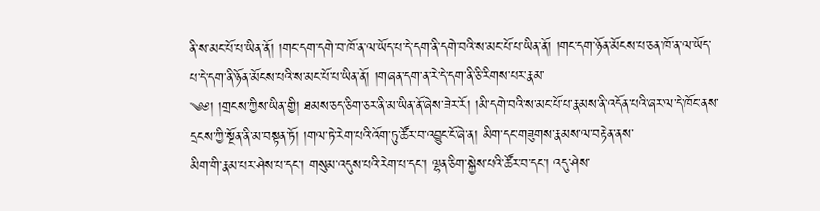ནི་ས་མང་པོ་པ་ཡིན་ནོ། །གང་དག་དགེ་བ་ཁོ་ན་ལ་ཡོད་པ་དེ་དག་ནི་དགེ་བའི་ས་མང་པོ་པ་ཡིན་ནོ། །གང་དག་ཉོན་མོངས་པ་ཅན་ཁོ་ན་ལ་ཡོད་པ་དེ་དག་ནི་ཉོན་མོངས་པའི་ས་མང་པོ་པ་ཡིན་ནོ། །གཞན་དག་ན་རེ་དེ་དག་ནི་ཅི་རིགས་པར་རྣམ་
༄༅། །གྲངས་ཀྱིས་ཡིན་གྱི། ཐམས་ཅད་ཅིག་ཅར་ནི་མ་ཡིན་ནོ་ཞེས་ཟེར་རོ། །མི་དགེ་བའི་ས་མང་པོ་པ་རྣམས་ནི་འདོན་པའི་ཞར་ལ་དེ་ཁོང་ནས་དྲངས་ཀྱི་སྔོན་ནི་མ་བསྟན་ཏོ། །གལ་ཏེ་རེག་པའི་འོག་ཏུ་ཚོར་བ་འབྱུང་ངོ་ཞེ་ན། མིག་དང་གཟུགས་རྣམས་ལ་བརྟེན་ནས་
མིག་གི་རྣམ་པར་ཤེས་པ་དང་། གསུམ་འདུས་པའི་རེག་པ་དང་། ལྷན་ཅིག་སྐྱེས་པའི་ཚོར་བ་དང་། འདུ་ཤེས་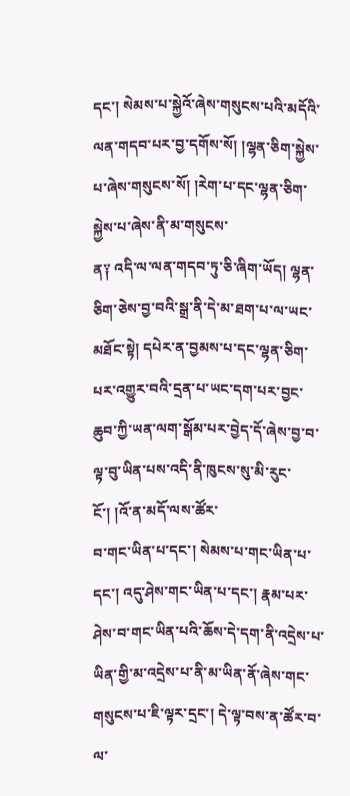དང་། སེམས་པ་སྐྱེའོ་ཞེས་གསུངས་པའི་མདོའི་ལན་གདབ་པར་བྱ་དགོས་སོ། །ལྷན་ཅིག་སྐྱེས་པ་ཞེས་གསུངས་སོ། །རེག་པ་དང་ལྷན་ཅིག་སྐྱེས་པ་ཞེས་ནི་མ་གསུངས་
ན༑ འདི་ལ་ལན་གདབ་ཏུ་ཅི་ཞིག་ཡོད། ལྷན་ཅིག་ཅེས་བྱ་བའི་སྒྲ་ནི་དེ་མ་ཐག་པ་ལ་ཡང་མཐོང་སྟེ། དཔེར་ན་བྱམས་པ་དང་ལྷན་ཅིག་པར་འགྱུར་བའི་དྲན་པ་ཡང་དག་པར་བྱང་ཆུབ་ཀྱི་ཡན་ལག་སྒོམ་པར་བྱེད་དོ་ཞེས་བྱ་བ་ལྟ་བུ་ཡིན་པས་འདི་ནི་ཁུངས་སུ་མི་རུང་ངོ་། །འོ་ན་མདོ་ལས་ཚོར་
བ་གང་ཡིན་པ་དང་། སེམས་པ་གང་ཡིན་པ་དང་། འདུ་ཤེས་གང་ཡིན་པ་དང་། རྣམ་པར་ཤེས་བ་གང་ཡིན་པའི་ཆོས་དེ་དག་ནི་འདྲེས་པ་ཡིན་གྱི་མ་འདྲེས་པ་ནི་མ་ཡིན་ནོ་ཞེས་གང་གསུངས་པ་ཇི་ལྟར་དྲང་། དེ་ལྟ་བས་ན་ཚོར་བ་ལ་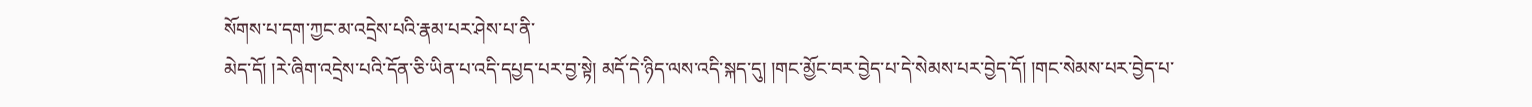སོགས་པ་དག་ཀྱང་མ་འདྲེས་པའི་རྣམ་པར་ཤེས་པ་ནི་
མེད་དོ། །རེ་ཞིག་འདྲེས་པའི་དོན་ཅི་ཡིན་པ་འདི་དཔྱད་པར་བྱ་སྟེ། མདོ་དེ་ཉིད་ལས་འདི་སྐད་དུ། །གང་མྱོང་བར་བྱེད་པ་དེ་སེམས་པར་བྱེད་དོ། །གང་སེམས་པར་བྱེད་པ་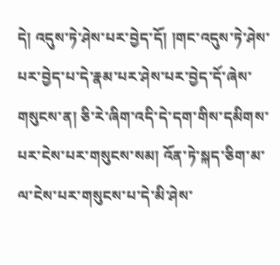དེ། འདུས་ཏེ་ཤེས་པར་བྱེད་དོ། །གང་འདུས་ཏེ་ཤེས་པར་བྱེད་པ་དེ་རྣམ་པར་ཤེས་པར་བྱེད་དོ་ཞེས་
གསུངས་ན། ཅི་རེ་ཞིག་འདི་དེ་དག་གིས་དམིགས་པར་ངེས་པར་གསུངས་སམ། འོན་ཏེ་སྐད་ཅིག་མ་ལ་ངེས་པར་གསུངས་པ་དེ་མི་ཤེས་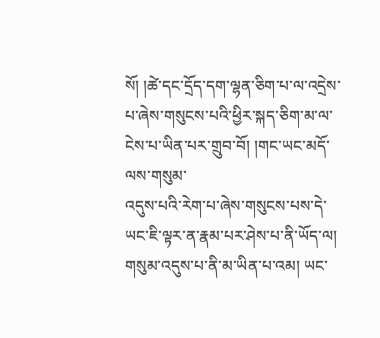སོ། །ཚེ་དང་དྲོད་དག་ལྷན་ཅིག་པ་ལ་འདྲེས་པ་ཞེས་གསུངས་པའི་ཕྱིར་སྐད་ཅིག་མ་ལ་ངེས་པ་ཡིན་པར་གྲུབ་བོ། །གང་ཡང་མདོ་ལས་གསུམ་
འདུས་པའི་རེག་པ་ཞེས་གསུངས་པས་དེ་ཡང་ཇི་ལྟར་ན་རྣམ་པར་ཤེས་པ་ནི་ཡོད་ལ། གསུམ་འདུས་པ་ནི་མ་ཡིན་པ་འམ། ཡང་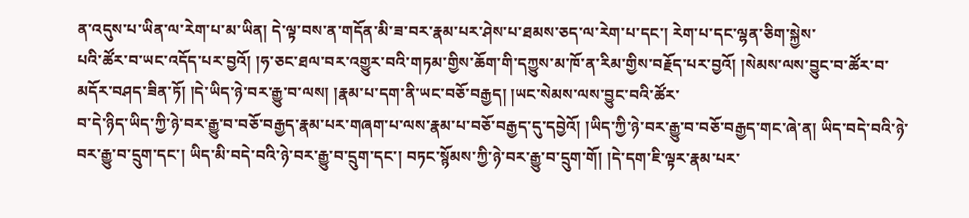ན་འདུས་པ་ཡིན་ལ་རེག་པ་མ་ཡིན། དེ་ལྟ་བས་ན་གདོན་མི་ཟ་བར་རྣམ་པར་ཤེས་པ་ཐམས་ཅད་ལ་རེག་པ་དང་། རེག་པ་དང་ལྷན་ཅིག་སྐྱེས་
པའི་ཚོར་བ་ཡང་འདོད་པར་བྱའོ། །ཧ་ཅང་ཐལ་བར་འགྱུར་བའི་གཏམ་གྱིས་ཆོག་གི་དཀྱུས་མ་ཁོ་ན་རིམ་གྱིས་བརྗོད་པར་བྱའོ། །སེམས་ལས་བྱུང་བ་ཚོར་བ་མདོར་བཤད་ཟིན་ཏོ། །དེ་ཡིད་ཉེ་བར་རྒྱུ་བ་ལས། །རྣམ་པ་དག་ནི་ཡང་བཅོ་བརྒྱད། །ཡང་སེམས་ལས་བྱུང་བའི་ཚོར་
བ་དེ་ཉིད་ཡིད་ཀྱི་ཉེ་བར་རྒྱུ་བ་བཅོ་བརྒྱད་རྣམ་པར་གཞག་པ་ལས་རྣམ་པ་བཅོ་བརྒྱད་དུ་དབྱེའོ། །ཡིད་ཀྱི་ཉེ་བར་རྒྱུ་བ་བཅོ་བརྒྱད་གང་ཞེ་ན། ཡིད་བདེ་བའི་ཉེ་བར་རྒྱུ་བ་དྲུག་དང་། ཡིད་མི་བདེ་བའི་ཉེ་བར་རྒྱུ་བ་དྲུག་དང་། བཏང་སྙོམས་ཀྱི་ཉེ་བར་རྒྱུ་བ་དྲུག་གོ། །དེ་དག་ཇི་ལྟར་རྣམ་པར་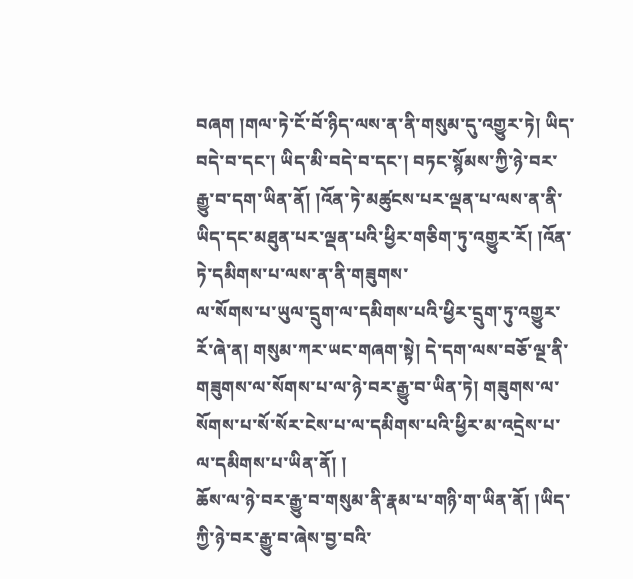བཞག །གལ་ཏེ་ངོ་བོ་ཉིད་ལས་ན་ནི་གསུམ་དུ་འགྱུར་ཏེ། ཡིད་བདེ་བ་དང་། ཡིད་མི་བདེ་བ་དང་། བཏང་སྙོམས་ཀྱི་ཉེ་བར་རྒྱུ་བ་དག་ཡིན་ནོ། །འོན་ཏེ་མཚུངས་པར་ལྡན་པ་ལས་ན་ནི་ཡིད་དང་མཐུན་པར་ལྡན་པའི་ཕྱིར་གཅིག་ཏུ་འགྱུར་རོ། །འོན་ཏེ་དམིགས་པ་ལས་ན་ནི་གཟུགས་
ལ་སོགས་པ་ཡུལ་དྲུག་ལ་དམིགས་པའི་ཕྱིར་དྲུག་ཏུ་འགྱུར་རོ་ཞེ་ན། གསུམ་ཀར་ཡང་གཞག་སྟེ། དེ་དག་ལས་བཅོ་ལྔ་ནི་གཟུགས་ལ་སོགས་པ་ལ་ཉེ་བར་རྒྱུ་བ་ཡིན་ཏེ། གཟུགས་ལ་སོགས་པ་སོ་སོར་ངེས་པ་ལ་དམིགས་པའི་ཕྱིར་མ་འདྲེས་པ་ལ་དམིགས་པ་ཡིན་ནོ། །
ཆོས་ལ་ཉེ་བར་རྒྱུ་བ་གསུམ་ནི་རྣམ་པ་གཉི་ག་ཡིན་ནོ། །ཡིད་ཀྱི་ཉེ་བར་རྒྱུ་བ་ཞེས་བྱ་བའི་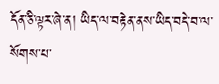དོན་ཅི་ལྟར་ཞེ་ན། ཡིད་ལ་བརྟེན་ནས་ཡིད་བདེ་བ་ལ་སོགས་པ་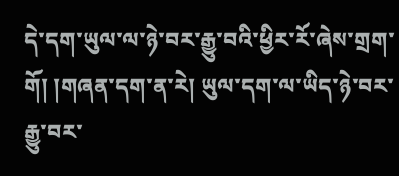དེ་དག་ཡུལ་ལ་ཉེ་བར་རྒྱུ་བའི་ཕྱིར་རོ་ཞེས་གྲག་གོ། །གཞན་དག་ན་རེ། ཡུལ་དག་ལ་ཡིད་ཉེ་བར་རྒྱུ་བར་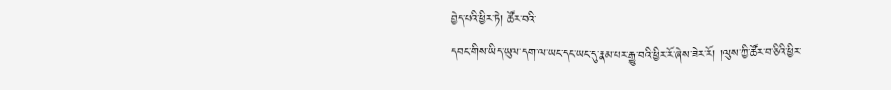བྱེད་པའི་ཕྱིར་ཏེ། ཚོར་བའི་
དབང་གིས་ཡིད་ཡུལ་དག་ལ་ཡང་དང་ཡང་དུ་རྣམ་པར་རྒྱུ་བའི་ཕྱིར་རོ་ཞེས་ཟེར་རོ། །ལུས་ཀྱི་ཚོར་བ་ཅིའི་ཕྱིར་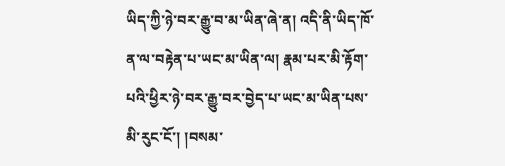ཡིད་ཀྱི་ཉེ་བར་རྒྱུ་བ་མ་ཡིན་ཞེ་ན། འདི་ནི་ཡིད་ཁོ་ན་ལ་བརྟེན་པ་ཡང་མ་ཡིན་ལ། རྣམ་པར་མི་རྟོག་པའི་ཕྱིར་ཉེ་བར་རྒྱུ་བར་བྱེད་པ་ཡང་མ་ཡིན་པས་མི་རུང་ངོ་། །བསམ་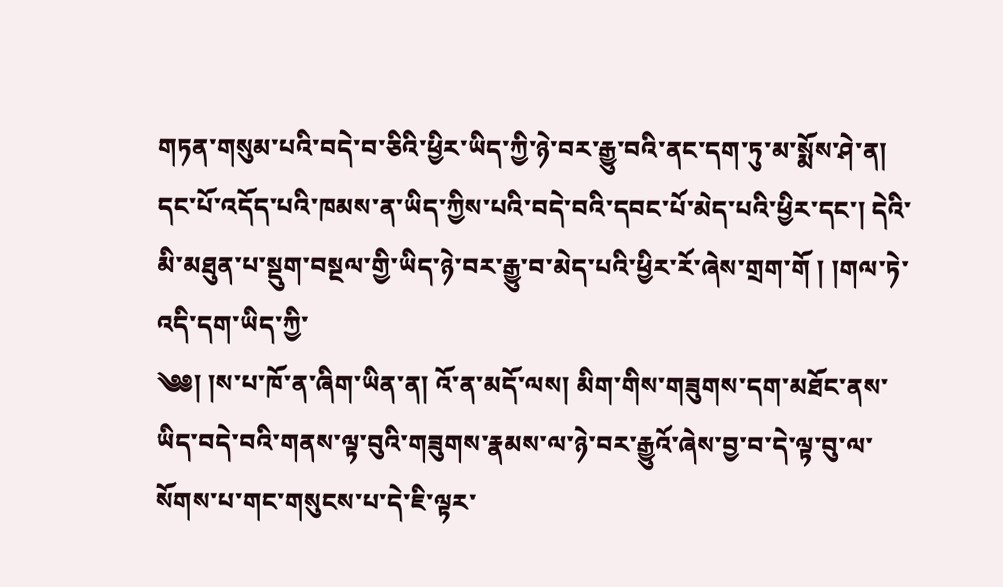གཏན་གསུམ་པའི་བདེ་བ་ཅིའི་ཕྱིར་ཡིད་ཀྱི་ཉེ་བར་རྒྱུ་བའི་ནང་དག་ཏུ་མ་སྨོས་ཤེ་ན། དང་པོ་འདོད་པའི་ཁམས་ན་ཡིད་ཀྱིས་པའི་བདེ་བའི་དབང་པོ་མེད་པའི་ཕྱིར་དང་། དེའི་མི་མཐུན་པ་སྡུག་བསྔལ་གྱི་ཡིད་ཉེ་བར་རྒྱུ་བ་མེད་པའི་ཕྱིར་རོ་ཞེས་གྲག་གོ ། །གལ་ཏེ་འདི་དག་ཡིད་ཀྱི་
༄༅། །ས་པ་ཁོ་ན་ཞིག་ཡིན་ན། འོ་ན་མདོ་ལས། མིག་གིས་གཟུགས་དག་མཐོང་ནས་ཡིད་བདེ་བའི་གནས་ལྟ་བུའི་གཟུགས་རྣམས་ལ་ཉེ་བར་རྒྱུའོ་ཞེས་བྱ་བ་དེ་ལྟ་བུ་ལ་སོགས་པ་གང་གསུངས་པ་དེ་ཇི་ལྟར་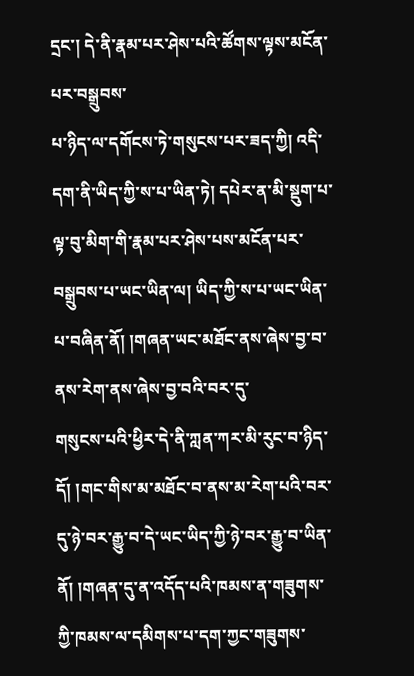དྲང་། དེ་ནི་རྣམ་པར་ཤེས་པའི་ཚོགས་ལྟས་མངོན་པར་བསྒྲུབས་
པ་ཉིད་ལ་དགོངས་ཏེ་གསུངས་པར་ཟད་ཀྱི། འདི་དག་ནི་ཡིད་ཀྱི་ས་པ་ཡིན་ཏེ། དཔེར་ན་མི་སྡུག་པ་ལྟ་བུ་མིག་གི་རྣམ་པར་ཤེས་པས་མངོན་པར་བསྒྲུབས་པ་ཡང་ཡིན་ལ། ཡིད་ཀྱི་ས་པ་ཡང་ཡིན་པ་བཞིན་ནོ། །གཞན་ཡང་མཐོང་ནས་ཞེས་བྱ་བ་ནས་རེག་ནས་ཞེས་བྱ་བའི་བར་དུ་
གསུངས་པའི་ཕྱིར་དེ་ནི་ཀླན་ཀར་མི་རུང་བ་ཉིད་དོ། །གང་གིས་མ་མཐོང་བ་ནས་མ་རེག་པའི་བར་དུ་ཉེ་བར་རྒྱུ་བ་དེ་ཡང་ཡིད་ཀྱི་ཉེ་བར་རྒྱུ་བ་ཡིན་ནོ། །གཞན་དུ་ན་འདོད་པའི་ཁམས་ན་གཟུགས་ཀྱི་ཁམས་ལ་དམིགས་པ་དག་ཀྱང་གཟུགས་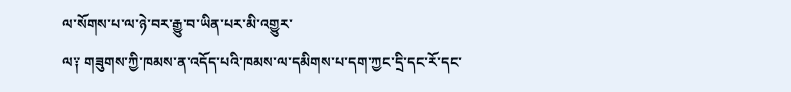ལ་སོགས་པ་ལ་ཉེ་བར་རྒྱུ་བ་ཡིན་པར་མི་འགྱུར་
ལ༑ གཟུགས་ཀྱི་ཁམས་ན་འདོད་པའི་ཁམས་ལ་དམིགས་པ་དག་ཀྱང་དྲི་དང་རོ་དང་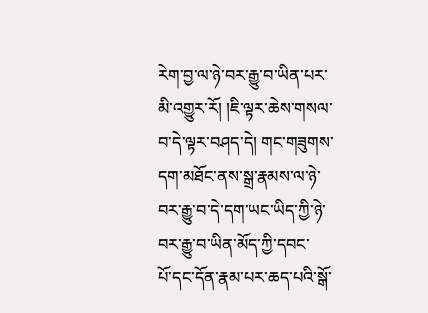རེག་བྱ་ལ་ཉེ་བར་རྒྱུ་བ་ཡིན་པར་མི་འགྱུར་རོ། །ཇི་ལྟར་ཆེས་གསལ་བ་དེ་ལྟར་བཤད་དེ། གང་གཟུགས་དག་མཐོང་ནས་སྒྲ་རྣམས་ལ་ཉེ་བར་རྒྱུ་བ་དེ་དག་ཡང་ཡིད་ཀྱི་ཉེ་བར་རྒྱུ་བ་ཡིན་མོད་ཀྱི་དབང་
པོ་དང་དོན་རྣམ་པར་ཆད་པའི་སྒོ་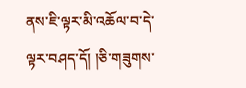ནས་ཇི་ལྟར་མི་འཆོལ་བ་དེ་ལྟར་བཤད་དོ། །ཅི་གཟུགས་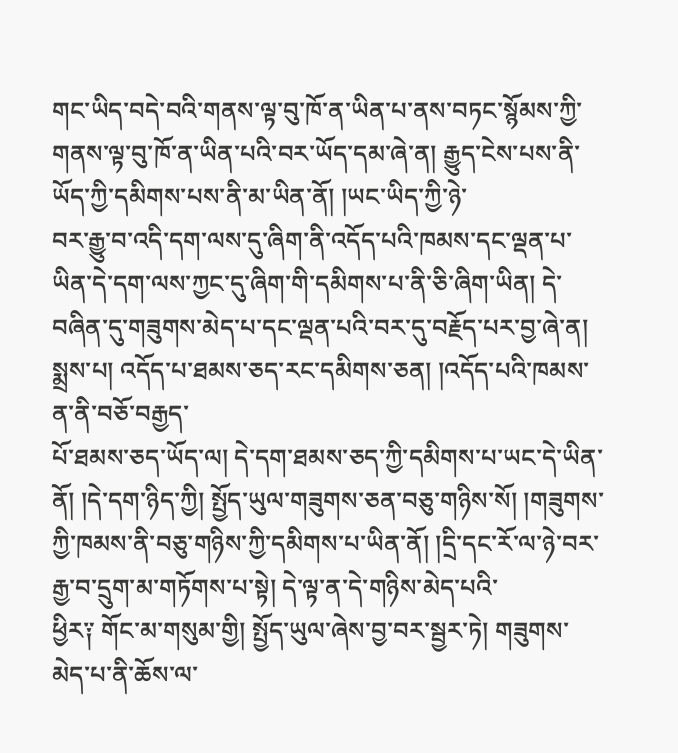གང་ཡིད་བདེ་བའི་གནས་ལྟ་བུ་ཁོ་ན་ཡིན་པ་ནས་བཏང་སྙོམས་ཀྱི་གནས་ལྟ་བུ་ཁོ་ན་ཡིན་པའི་བར་ཡོད་དམ་ཞེ་ན། རྒྱུད་ངེས་པས་ནི་ཡོད་ཀྱི་དམིགས་པས་ནི་མ་ཡིན་ནོ། །ཡང་ཡིད་ཀྱི་ཉེ་
བར་རྒྱུ་བ་འདི་དག་ལས་དུ་ཞིག་ནི་འདོད་པའི་ཁམས་དང་ལྡན་པ་ཡིན་དེ་དག་ལས་ཀྱང་དུ་ཞིག་གི་དམིགས་པ་ནི་ཅི་ཞིག་ཡིན། དེ་བཞིན་དུ་གཟུགས་མེད་པ་དང་ལྡན་པའི་བར་དུ་བརྗོད་པར་བྱ་ཞེ་ན། སྨྲས་པ། འདོད་པ་ཐམས་ཅད་རང་དམིགས་ཅན། །འདོད་པའི་ཁམས་ན་ནི་བཅོ་བརྒྱད་
པོ་ཐམས་ཅད་ཡོད་ལ། དེ་དག་ཐམས་ཅད་ཀྱི་དམིགས་པ་ཡང་དེ་ཡིན་ནོ། །དེ་དག་ཉིད་ཀྱི། སྤྱོད་ཡུལ་གཟུགས་ཅན་བཅུ་གཉིས་སོ། །གཟུགས་ཀྱི་ཁམས་ནི་བཅུ་གཉིས་ཀྱི་དམིགས་པ་ཡིན་ནོ། །དྲི་དང་རོ་ལ་ཉེ་བར་རྒྱ་བ་དྲུག་མ་གཏོགས་པ་སྟེ། དེ་ལྟ་ན་དེ་གཉིས་མེད་པའི་
ཕྱིར༑ གོང་མ་གསུམ་གྱི། སྤྱོད་ཡུལ་ཞེས་བྱ་བར་སྦྱར་ཏེ། གཟུགས་མེད་པ་ནི་ཆོས་ལ་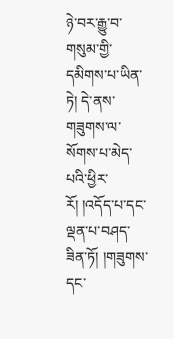ཉེ་བར་རྒྱུ་བ་གསུམ་གྱི་དམིགས་པ་ཡིན་ཏེ། དེ་ནས་གཟུགས་ལ་སོགས་པ་མེད་པའི་ཕྱིར་རོ། །འདོད་པ་དང་ལྡན་པ་བཤད་ཟིན་ཏོ། །གཟུགས་དང་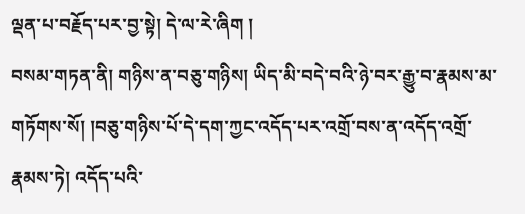ལྡན་པ་བརྗོད་པར་བྱ་སྟེ། དེ་ལ་རེ་ཞིག །
བསམ་གཏན་ནི། གཉིས་ན་བཅུ་གཉིས། ཡིད་མི་བདེ་བའི་ཉེ་བར་རྒྱུ་བ་རྣམས་མ་གཏོགས་སོ། །བཅུ་གཉིས་པོ་དེ་དག་ཀྱང་འདོད་པར་འགྲོ་བས་ན་འདོད་འགྲོ་རྣམས་ཏེ། འདོད་པའི་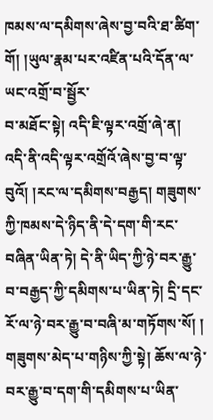ཁམས་ལ་དམིགས་ཞེས་བྱ་བའི་ཐ་ཚིག་གོ། །ཡུལ་རྣམ་པར་འཛིན་པའི་དོན་ལ་ཡང་འགྲོ་བ་སྦྱོར་
བ་མཐོང་སྟེ། འདི་ཇི་ལྟར་འགྲོ་ཞེ་ན། འདི་ནི་འདི་ལྟར་འགྲོའོ་ཞེས་བྱ་བ་ལྟ་བུའོ། །རང་ལ་དམིགས་བརྒྱད། གཟུགས་ཀྱི་ཁམས་དེ་ཉིད་ནི་དེ་དག་གི་རང་བཞིན་ཡིན་ཏེ། དེ་ནི་ཡིད་ཀྱི་ཉེ་བར་རྒྱུ་བ་བརྒྱད་ཀྱི་དམིགས་པ་ཡིན་ཏེ། དྲི་དང་རོ་ལ་ཉེ་བར་རྒྱུ་བ་བཞི་མ་གཏོགས་སོ། །
གཟུགས་མེད་པ་གཉིས་ཀྱི་སྟེ། ཆོས་ལ་ཉེ་བར་རྒྱུ་བ་དག་གི་དམིགས་པ་ཡིན་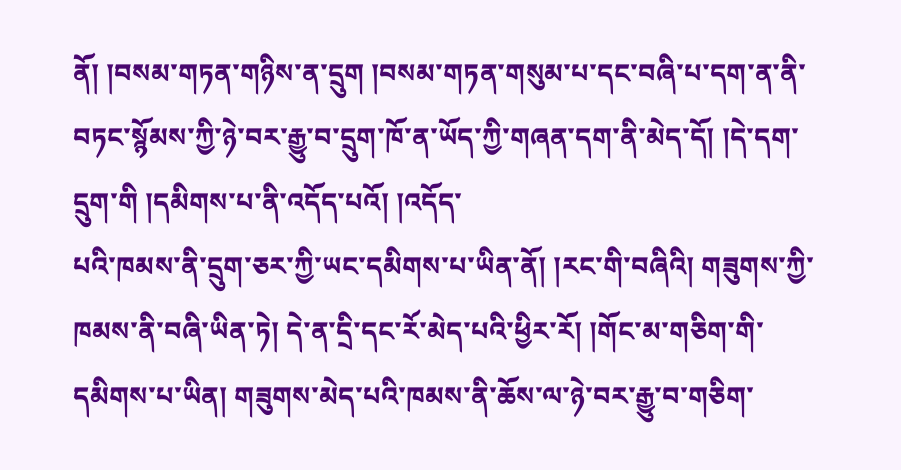ནོ། །བསམ་གཏན་གཉིས་ན་དྲུག །བསམ་གཏན་གསུམ་པ་དང་བཞི་པ་དག་ན་ནི་བཏང་སྙོམས་ཀྱི་ཉེ་བར་རྒྱུ་བ་དྲུག་ཁོ་ན་ཡོད་ཀྱི་གཞན་དག་ནི་མེད་དོ། །དེ་དག་དྲུག་གི །དམིགས་པ་ནི་འདོད་པའོ། །འདོད་
པའི་ཁམས་ནི་དྲུག་ཅར་ཀྱི་ཡང་དམིགས་པ་ཡིན་ནོ། །རང་གི་བཞིའི། གཟུགས་ཀྱི་ཁམས་ནི་བཞི་ཡིན་ཏེ། དེ་ན་དྲི་དང་རོ་མེད་པའི་ཕྱིར་རོ། །གོང་མ་གཅིག་གི་དམིགས་པ་ཡིན། གཟུགས་མེད་པའི་ཁམས་ནི་ཆོས་ལ་ཉེ་བར་རྒྱུ་བ་གཅིག་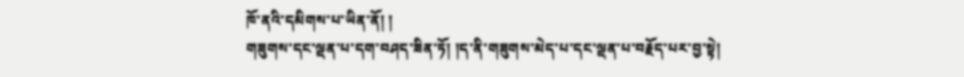ཁོ་ནའི་དམིགས་པ་ཡིན་ནོ། །
གཟུགས་དང་ལྡན་པ་དག་བཤད་ཟིན་ཏོ། །ད་ནི་གཟུགས་མེད་པ་དང་ལྡན་པ་བརྗོད་པར་བྱ་སྟེ།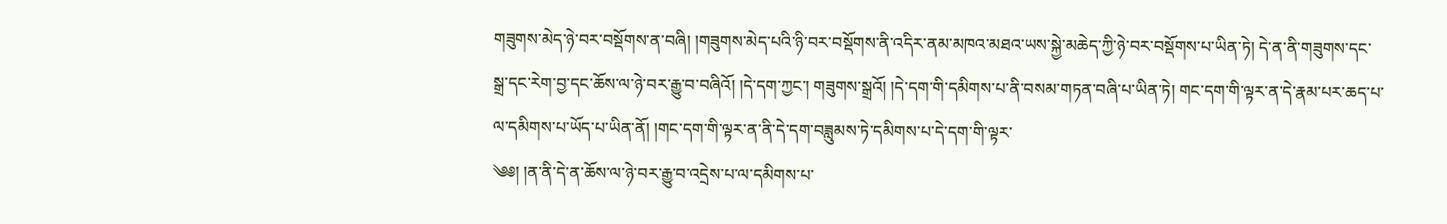གཟུགས་མེད་ཉེ་བར་བསྡོགས་ན་བཞི། །གཟུགས་མེད་པའི་ཉི་བར་བསྡོགས་ནི་འདིར་ནམ་མཁའ་མཐའ་ཡས་སྐྱེ་མཆེད་ཀྱི་ཉེ་བར་བསྡོགས་པ་ཡིན་ཏེ། དེ་ན་ནི་གཟུགས་དང་
སྒྲ་དང་རེག་བྱ་དང་ཆོས་ལ་ཉེ་བར་རྒྱུ་བ་བཞིའོ། །དེ་དག་ཀྱང་། གཟུགས་སྒྲའོ། །དེ་དག་གི་དམིགས་པ་ནི་བསམ་གཏན་བཞི་པ་ཡིན་ཏེ། གང་དག་གི་ལྟར་ན་དེ་རྣམ་པར་ཆད་པ་ལ་དམིགས་པ་ཡོད་པ་ཡིན་ནོ། །གང་དག་གི་ལྟར་ན་ནི་དེ་དག་བཟླུམས་ཏེ་དམིགས་པ་དེ་དག་གི་ལྟར་
༄༅། །ན་ནི་དེ་ན་ཆོས་ལ་ཉེ་བར་རྒྱུ་བ་འདྲེས་པ་ལ་དམིགས་པ་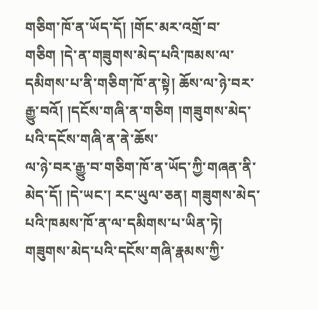གཅིག་ཁོ་ན་ཡོད་དོ། །གོང་མར་འགྲོ་བ་གཅིག །དེ་ན་གཟུགས་མེད་པའི་ཁམས་ལ་དམིགས་པ་ནི་གཅིག་ཁོ་ན་སྟེ། ཆོས་ལ་ཉེ་བར་རྒྱུ་བའོ། །དངོས་གཞི་ན་གཅིག །གཟུགས་མེད་པའི་དངོས་གཞི་ན་ནེ་ཆོས་
ལ་ཉེ་བར་རྒྱུ་བ་གཅིག་ཁོ་ན་ཡོད་ཀྱི་གཞན་ནི་མེད་དོ། །དེ་ཡང་། རང་ཡུལ་ཅན། གཟུགས་མེད་པའི་ཁམས་ཁོ་ན་ལ་དམིགས་པ་ཡིན་ཏེ། གཟུགས་མེད་པའི་དངོས་གཞི་རྣམས་ཀྱི་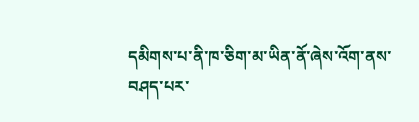དམིགས་པ་ནི་ཁ་ཅིག་མ་ཡིན་ནོ་ཞེས་འོག་ནས་བཤད་པར་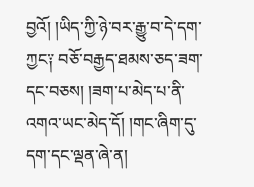བྱའོ། །ཡིད་ཀྱི་ཉེ་བར་རྒྱུ་བ་དེ་དག་
ཀྱང༑ བཅོ་བརྒྱད་ཐམས་ཅད་ཟག་དང་བཅས། །ཟག་པ་མེད་པ་ནི་འགའ་ཡང་མེད་དོ། །གང་ཞིག་དུ་དག་དང་ལྡན་ཞེ་ན།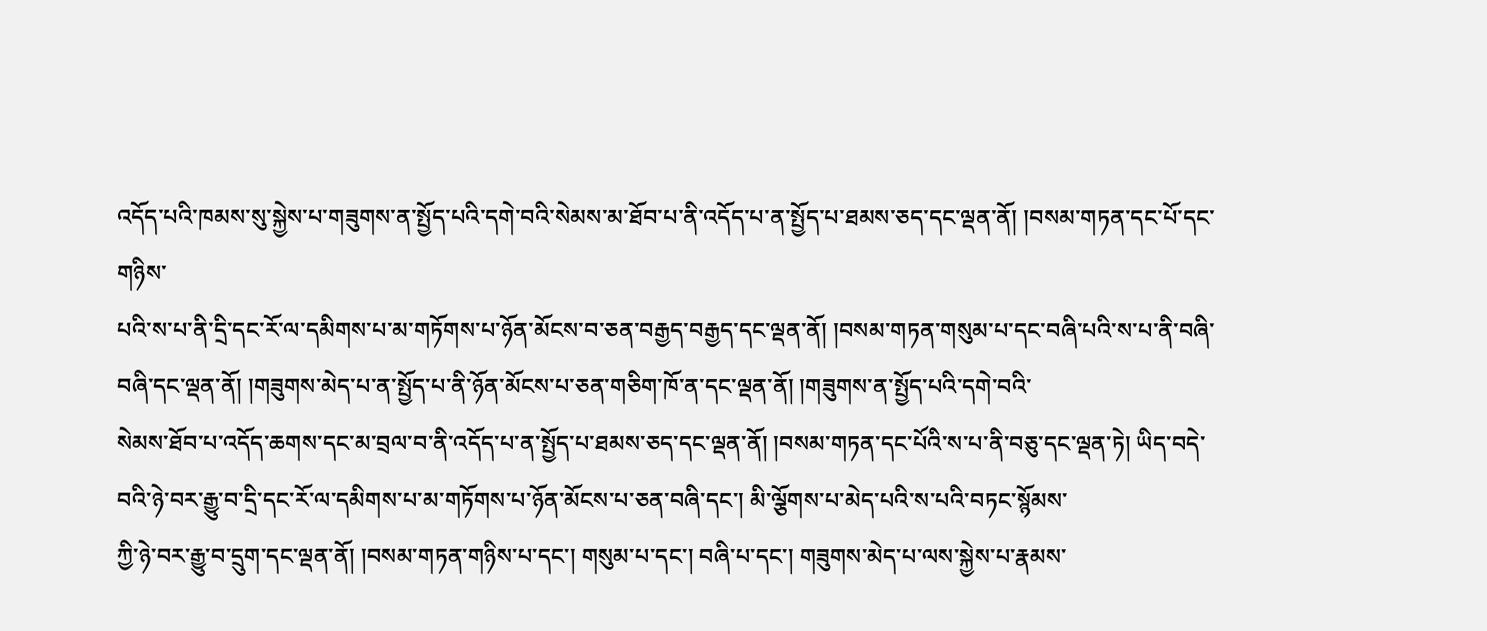འདོད་པའི་ཁམས་སུ་སྐྱེས་པ་གཟུགས་ན་སྤྱོད་པའི་དགེ་བའི་སེམས་མ་ཐོབ་པ་ནི་འདོད་པ་ན་སྤྱོད་པ་ཐམས་ཅད་དང་ལྡན་ནོ། །བསམ་གཏན་དང་པོ་དང་གཉིས་
པའི་ས་པ་ནི་དྲི་དང་རོ་ལ་དམིགས་པ་མ་གཏོགས་པ་ཉོན་མོངས་བ་ཅན་བརྒྱད་བརྒྱད་དང་ལྡན་ནོ། །བསམ་གཏན་གསུམ་པ་དང་བཞི་པའི་ས་པ་ནི་བཞི་བཞི་དང་ལྡན་ནོ། །གཟུགས་མེད་པ་ན་སྤྱོད་པ་ནི་ཉོན་མོངས་པ་ཅན་གཅིག་ཁོ་ན་དང་ལྡན་ནོ། །གཟུགས་ན་སྤྱོད་པའི་དགེ་བའི་
སེམས་ཐོབ་པ་འདོད་ཆགས་དང་མ་བྲལ་བ་ནི་འདོད་པ་ན་སྤྱོད་པ་ཐམས་ཅད་དང་ལྡན་ནོ། །བསམ་གཏན་དང་པོའི་ས་པ་ནི་བཅུ་དང་ལྡན་ཏེ། ཡིད་བདེ་བའི་ཉེ་བར་རྒྱུ་བ་དྲི་དང་རོ་ལ་དམིགས་པ་མ་གཏོགས་པ་ཉོན་མོངས་པ་ཅན་བཞི་དང་། མི་ལྕོགས་པ་མེད་པའི་ས་པའི་བཏང་སྙོམས་
ཀྱི་ཉེ་བར་རྒྱུ་བ་དྲུག་དང་ལྡན་ནོ། །བསམ་གཏན་གཉིས་པ་དང་། གསུམ་པ་དང་། བཞི་པ་དང་། གཟུགས་མེད་པ་ལས་སྐྱེས་པ་རྣམས་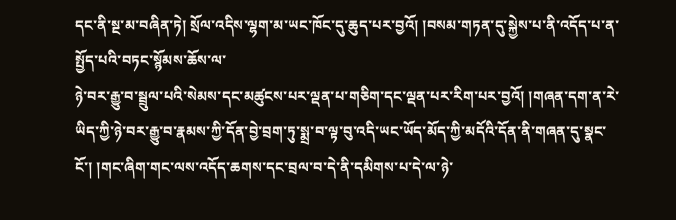དང་ནི་སྔ་མ་བཞིན་ཏེ། སྲོལ་འདིས་ལྷག་མ་ཡང་ཁོང་དུ་ཆུད་པར་བྱའོ། །བསམ་གཏན་དུ་སྐྱེས་པ་ནི་འདོད་པ་ན་སྤྱོད་པའི་བཏང་སྙོམས་ཆོས་ལ་
ཉེ་བར་རྒྱུ་བ་སྦྲུལ་པའི་སེམས་དང་མཚུངས་པར་ལྡན་པ་གཅིག་དང་ལྡན་པར་རིག་པར་བྱའོ། །གཞན་དག་ན་རེ་ཡིད་ཀྱི་ཉེ་བར་རྒྱུ་བ་རྣམས་ཀྱི་དོན་བྱེ་བྲག་ཏུ་སྨྲ་བ་ལྟ་བུ་འདི་ཡང་ཡོད་མོད་ཀྱི་མདོའི་དོན་ནི་གཞན་དུ་སྣང་ངོ་། །གང་ཞིག་གང་ལས་འདོད་ཆགས་དང་བྲལ་བ་དེ་ནི་དམིགས་པ་དེ་ལ་ཉེ་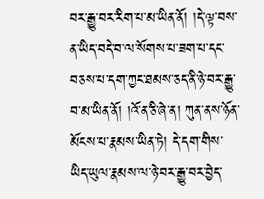བར་རྒྱུ་བར་རིག་པ་མ་ཡིན་ནོ། །དེ་ལྟ་བས་ན་ཡིད་བདེ་བ་ལ་སོགས་པ་ཟག་པ་དང་བཅས་པ་དག་ཀྱང་ཐམས་ཅད་ནི་ཉེ་བར་རྒྱུ་བ་མ་ཡིན་ནོ། །འོ་ན་ཅི་ཞེ་ན། ཀུན་ནས་ཉོན་མོངས་པ་རྣམས་ཡིན་ཏེ། དེ་དག་གིས་ཡིད་ཡུལ་རྣམས་ལ་ཉེ་བར་རྒྱུ་བར་བྱེད་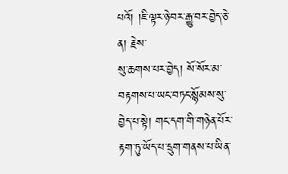པའོ། །ཇི་ལྟར་ཉེ་བར་རྒྱུ་བར་བྱེད་ཅེ་ན། རྗེས་
སུ་ཆགས་པར་བྱེད། སོ་སོར་མ་བརྟགས་པ་ཡང་བཏང་སྙོམས་སུ་བྱེད་པ་སྟེ། གང་དག་གི་གཉེན་པོར་རྟག་ཏུ་ཡོད་པ་དྲུག་གནས་པ་ཡིན་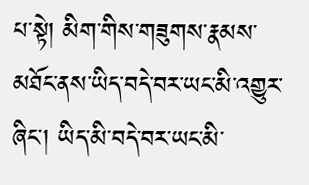པ་སྟེ། མིག་གིས་གཟུགས་རྣམས་མཐོང་ནས་ཡིད་བདེ་བར་ཡང་མི་འགྱུར་ཞིང་། ཡིད་མི་བདེ་བར་ཡང་མི་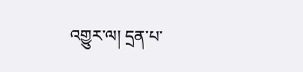འགྱུར་ལ། དྲན་པ་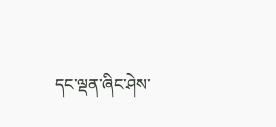དང་ལྡན་ཞིང་ཤེས་